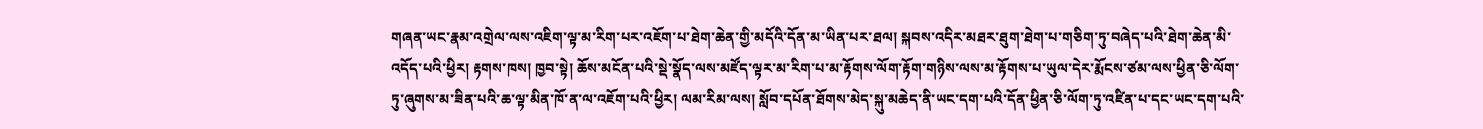གཞན་ཡང་རྣམ་འགྲེལ་ལས་འཇིག་ལྟ་མ་རིག་པར་འཇོག་པ་ཐེག་ཆེན་གྱི་མདོའི་དོན་མ་ཡིན་པར་ཐལ། སྐབས་འདིར་མཐར་ཐུག་ཐེག་པ་གཅིག་ཏུ་བཞེད་པའི་ཐེག་ཆེན་མི་འདོད་པའི་ཕྱིར། རྟགས་ཁས། ཁྱབ་སྟེ། ཆོས་མངོན་པའི་སྡེ་སྣོད་ལས་མཛོད་ལྟར་མ་རིག་པ་མ་རྟོགས་ལོག་རྟོག་གཉིས་ལས་མ་རྟོགས་པ་ཡུལ་དེར་རྨོངས་ཙམ་ལས་ཕྱིན་ཅི་ལོག་ཏུ་ཞུགས་མ་ཟིན་པའི་ཆ་ལྟ་མིན་ཁོ་ན་ལ་འཇོག་པའི་ཕྱིར། ལམ་རིམ་ལས། སློབ་དཔོན་ཐོགས་མེད་སྐུ་མཆེད་ནི་ཡང་དག་པའི་དོན་ཕྱིན་ཅི་ལོག་ཏུ་འཛིན་པ་དང་ཡང་དག་པའི་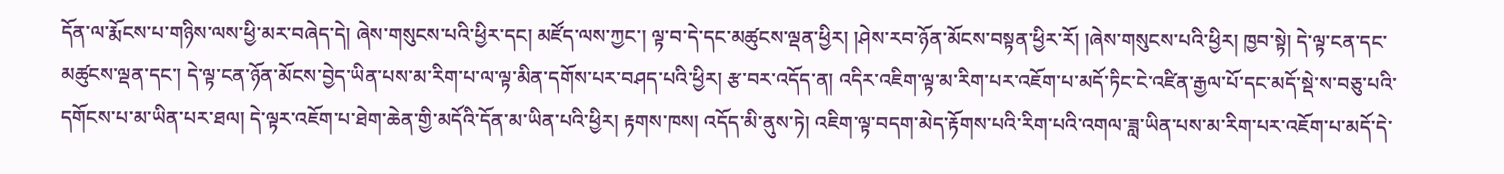དོན་ལ་རྨོངས་པ་གཉིས་ལས་ཕྱི་མར་བཞེད་དེ། ཞེས་གསུངས་པའི་ཕྱིར་དང། མཛོད་ལས་ཀྱང་། ལྟ་བ་དེ་དང་མཚུངས་ལྡན་ཕྱིར། །ཤེས་རབ་ཉོན་མོངས་བསྟན་ཕྱིར་རོ། །ཞེས་གསུངས་པའི་ཕྱིར། ཁྱབ་སྟེ། དེ་ལྟ་ངན་དང་མཚུངས་ལྡན་དང་། དེ་ལྟ་ངན་ཉོན་མོངས་བྱེད་ཡིན་པས་མ་རིག་པ་ལ་ལྟ་མིན་དགོས་པར་བཤད་པའི་ཕྱིར། རྩ་བར་འདོད་ན། འདིར་འཇིག་ལྟ་མ་རིག་པར་འཇོག་པ་མདོ་ཏིང་ངེ་འཛིན་རྒྱལ་པོ་དང་མདོ་སྡེ་ས་བཅུ་པའི་དགོངས་པ་མ་ཡིན་པར་ཐལ། དེ་ལྟར་འཇོག་པ་ཐེག་ཆེན་གྱི་མདོའི་དོན་མ་ཡིན་པའི་ཕྱིར། རྟགས་ཁས། འདོད་མི་ནུས་ཏེ། འཇིག་ལྟ་བདག་མེད་རྟོགས་པའི་རིག་པའི་འགལ་ཟླ་ཡིན་པས་མ་རིག་པར་འཇོག་པ་མདོ་དེ་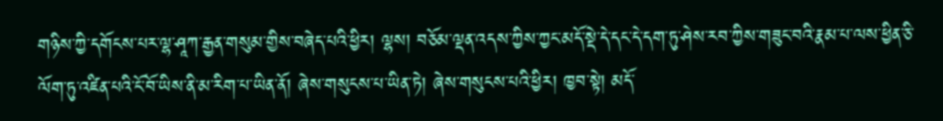གཉིས་ཀྱི་དགོངས་པར་ལྷ་ཤཱཀ་རྒྱན་གསུམ་གྱིས་བཞེད་པའི་ཕྱིར། ལྷས། བཅོམ་ལྡན་འདས་ཀྱིས་ཀྱང་མདོ་སྡེ་དེ་དང་དེ་དག་ཏུ་ཤེས་རབ་ཀྱིས་གཟུང་བའི་རྣམ་པ་ལས་ཕྱིན་ཅི་ལོག་ཏུ་འཛིན་པའི་ངོ་བོ་ཡིས་ནི་མ་རིག་པ་ཡིན་ནོ། ཞེས་གསུངས་པ་ཡིན་ཏེ། ཞེས་གསུངས་པའི་ཕྱིར། ཁྱབ་སྟེ། མདོ་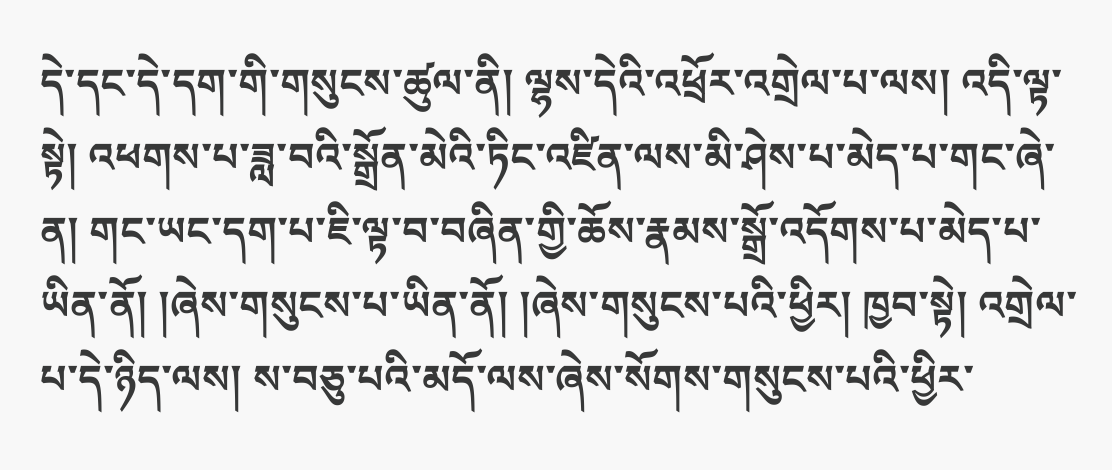དེ་དང་དེ་དག་གི་གསུངས་ཚུལ་ནི། ལྷས་དེའི་འཕྲོར་འགྲེལ་པ་ལས། འདི་ལྟ་སྟེ། འཕགས་པ་ཟླ་བའི་སྒྲོན་མེའི་ཏིང་འཛིན་ལས་མི་ཤེས་པ་མེད་པ་གང་ཞེ་ན། གང་ཡང་དག་པ་ཇི་ལྟ་བ་བཞིན་གྱི་ཆོས་རྣམས་སྒྲོ་འདོགས་པ་མེད་པ་ཡིན་ནོ། །ཞེས་གསུངས་པ་ཡིན་ནོ། །ཞེས་གསུངས་པའི་ཕྱིར། ཁྱབ་སྟེ། འགྲེལ་པ་དེ་ཉིད་ལས། ས་བཅུ་པའི་མདོ་ལས་ཞེས་སོགས་གསུངས་པའི་ཕྱིར་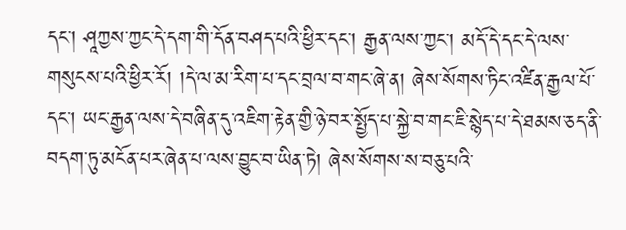དང་། ཤཱཀྱས་ཀྱང་དེ་དག་གི་དོན་བཤད་པའི་ཕྱིར་དང་། རྒྱན་ལས་ཀྱང་། མདོ་དེ་དང་དེ་ལས་གསུངས་པའི་ཕྱིར་རོ། །དེ་ལ་མ་རིག་པ་དང་བྲལ་བ་གང་ཞེ་ན། ཞེས་སོགས་ཏིང་འཛིན་རྒྱལ་པོ་དང་། ཡང་རྒྱན་ལས་དེ་བཞིན་དུ་འཇིག་རྟེན་གྱི་ཉེ་བར་སྤྱོད་པ་སྐྱེ་བ་གང་ཇི་སྙེད་པ་དེ་ཐམས་ཅད་ནི་བདག་ཏུ་མངོན་པར་ཞེན་པ་ལས་བྱུང་བ་ཡིན་ཏེ། ཞེས་སོགས་ས་བཅུ་པའི་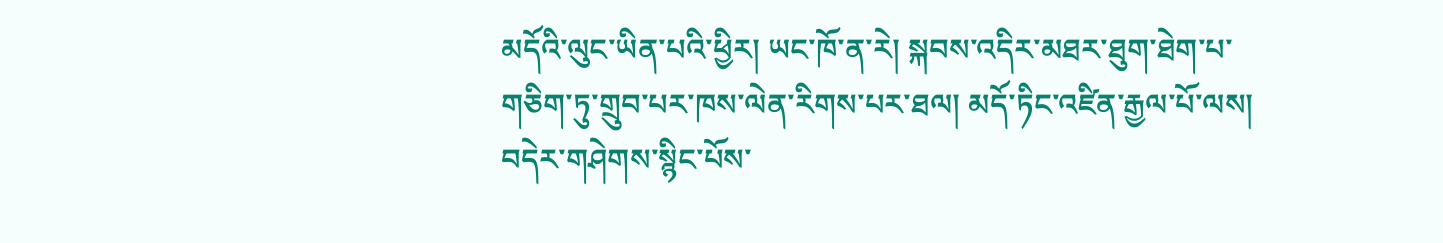མདོའི་ལུང་ཡིན་པའི་ཕྱིར། ཡང་ཁོ་ན་རེ། སྐབས་འདིར་མཐར་ཐུག་ཐེག་པ་གཅིག་ཏུ་གྲུབ་པར་ཁས་ལེན་རིགས་པར་ཐལ། མདོ་ཏིང་འཛིན་རྒྱལ་པོ་ལས། བདེར་གཤེགས་སྙིང་པོས་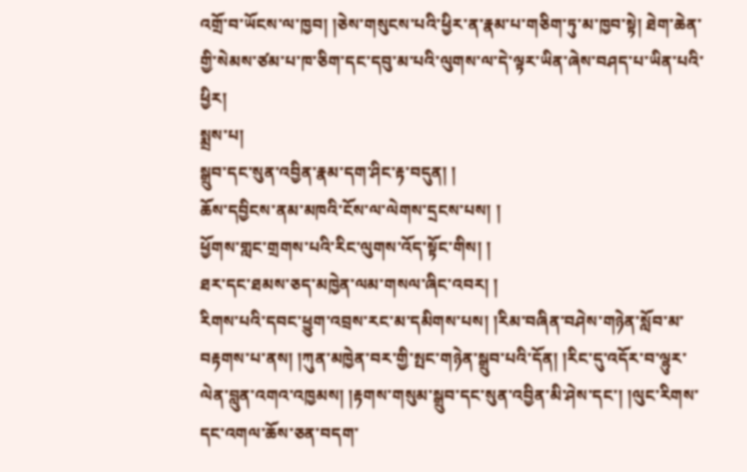འགྲོ་བ་ཡོངས་ལ་ཁྱབ། །ཅེས་གསུངས་པའི་ཕྱིར་ན་རྣམ་པ་གཅིག་ཏུ་མ་ཁྱབ་སྟེ། ཐེག་ཆེན་གྱི་སེམས་ཙམ་པ་ཁ་ཅིག་དང་དབུ་མ་པའི་ལུགས་ལ་དེ་ལྟར་ཡིན་ཞེས་བཤད་པ་ཡིན་པའི་ཕྱིར།
སྨྲས་པ།
སྒྲུབ་དང་སུན་འབྱིན་རྣམ་དག་ཤིང་རྟ་བདུན། །
ཆོས་དབྱིངས་ནམ་མཁའི་ངོས་ལ་ལེགས་དྲངས་པས། །
ཕྱོགས་གླང་གྲགས་པའི་རིང་ལུགས་འོད་སྟོང་གིས། །
ཐར་དང་ཐམས་ཅད་མཁྱེན་ལམ་གསལ་ཞིང་འབར། །
རིགས་པའི་དབང་ཕྱུག་འབྲས་རང་མ་དམིགས་པས། །རིམ་བཞིན་བཤེས་གཉེན་སློབ་མ་བརྟགས་པ་ནས། །ཀུན་མཁྱེན་བར་གྱི་སྤང་གཉེན་སྒྲུབ་པའི་དོན། །རིང་དུ་འདོར་བ་ལྷུར་ལེན་བླུན་འགའ་འཁྱམས། །རྟགས་གསུམ་སྒྲུབ་དང་སུན་འབྱིན་མི་ཤེས་དང་། །ལུང་རིགས་དང་འགལ་ཆོས་ཅན་བདག་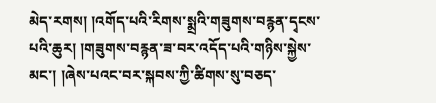མེད་རགས། །འགོད་པའི་རིགས་སྨྲའི་གཟུགས་བརྙན་དྭངས་པའི་ཆུར། །གཟུགས་བརྙན་ཟ་བར་འདོད་པའི་གཉིས་སྐྱེས་མང་། །ཞེས་པའང་བར་སྐབས་ཀྱི་ཚིགས་སུ་བཅད་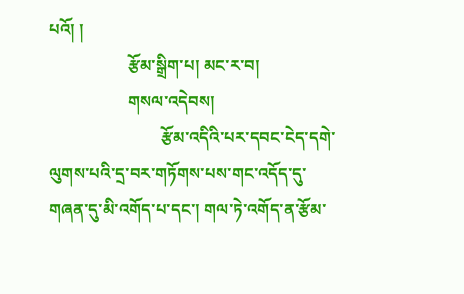པའོ། །
                   རྩོམ་སྒྲིག་པ། མང་ར་བ།
                   གསལ་འདེབས།
                           རྩོམ་འདིའི་པར་དབང་ངེད་དགེ་ལུགས་པའི་དྲ་བར་གཏོགས་པས་གང་འདོད་དུ་གཞན་དུ་མི་འགོད་པ་དང་། གལ་ཏེ་འགོད་ན་རྩོམ་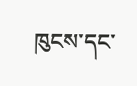ཁུངས་དང་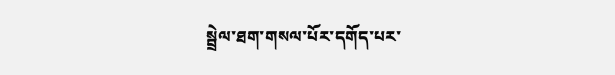སྦྲེལ་ཐག་གསལ་པོར་དགོད་པར་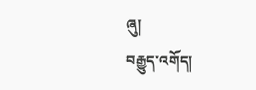ཞུ།
བརྒྱུད་འགོད།